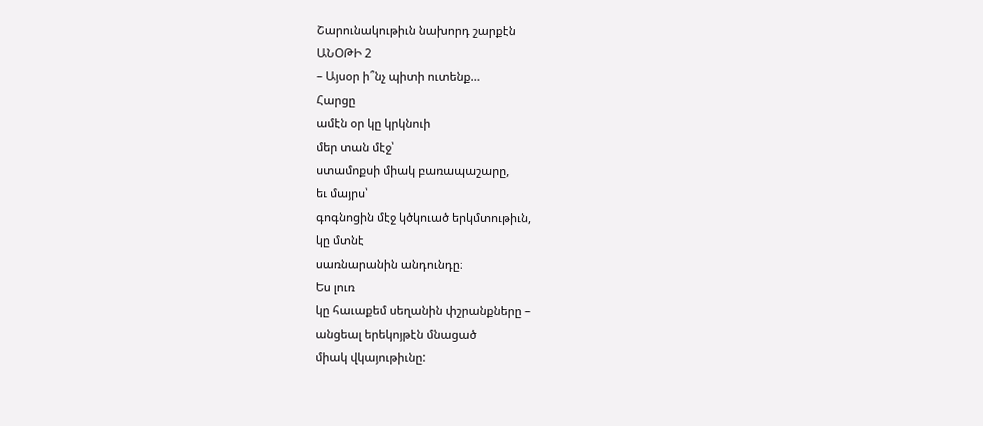Շարունակութիւն նախորդ շարքէն
ԱՆՕԹԻ 2
– Այսօր ի՞նչ պիտի ուտենք…
Հարցը
ամէն օր կը կրկնուի
մեր տան մէջ՝
ստամոքսի միակ բառապաշարը,
եւ մայրս՝
գոգնոցին մէջ կծկուած երկմտութիւն,
կը մտնէ
սառնարանին անդունդը։
Ես լուռ
կը հաւաքեմ սեղանին փշրանքները –
անցեալ երեկոյթէն մնացած
միակ վկայութիւնը: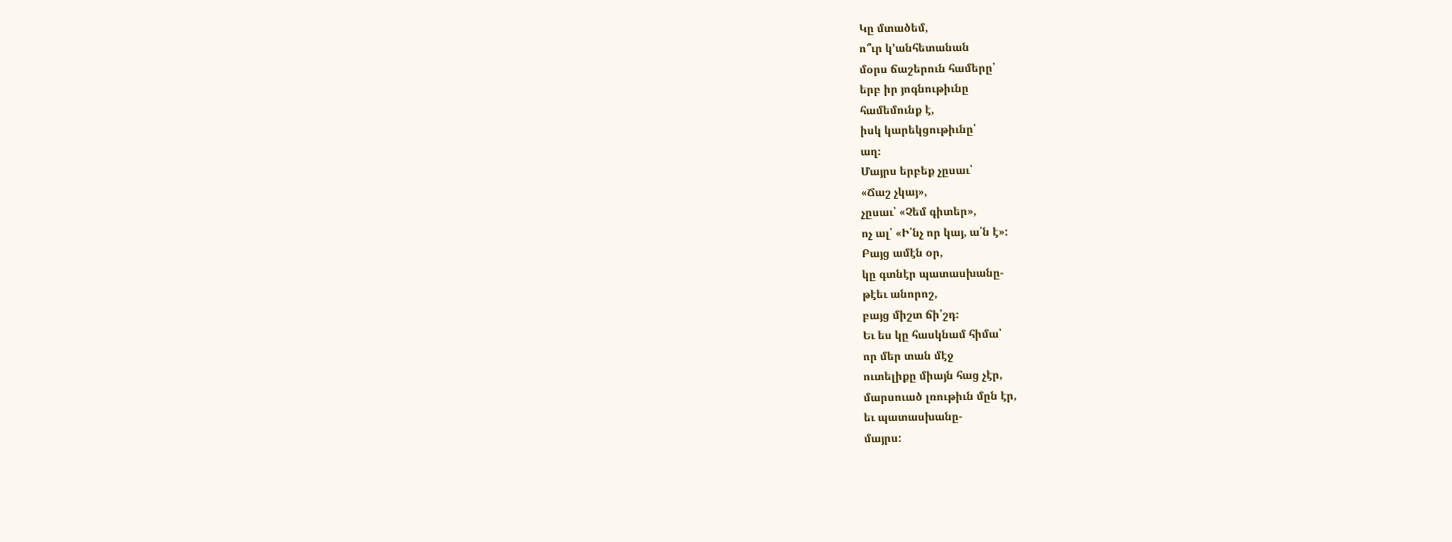Կը մտածեմ,
ո՞ւր կ’անհետանան
մօրս ճաշերուն համերը՝
երբ իր յոգնութիւնը
համեմունք է,
իսկ կարեկցութիւնը՝
աղ։
Մայրս երբեք չըսաւ՝
«Ճաշ չկայ»,
չըսաւ՝ «Չեմ գիտեր»,
ոչ ալ՝ «Ի՛նչ որ կայ, ա՛ն է»:
Բայց ամէն օր,
կը գտնէր պատասխանը-
թէեւ անորոշ,
բայց միշտ ճի՛շդ։
Եւ ես կը հասկնամ հիմա՝
որ մեր տան մէջ
ուտելիքը միայն հաց չէր,
մարսուած լռութիւն մըն էր,
եւ պատասխանը-
մայրս: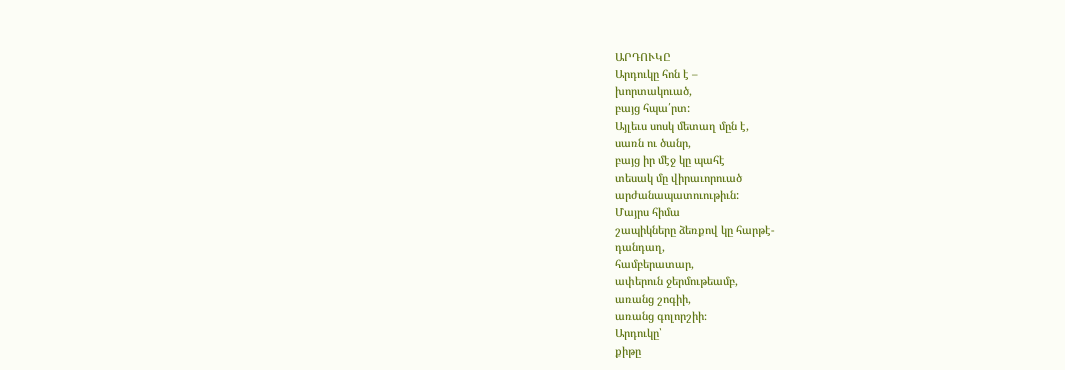ԱՐԴՈՒԿԸ
Արդուկը հոն է –
խորտակուած,
բայց հպա՛րտ:
Այլեւս սոսկ մետաղ մըն է,
սառն ու ծանր,
բայց իր մէջ կը պահէ
տեսակ մը վիրաւորուած
արժանապատուութիւն:
Մայրս հիմա
շապիկները ձեռքով կը հարթէ-
դանդաղ,
համբերատար,
ափերուն ջերմութեամբ,
առանց շոգիի,
առանց գոլորշիի։
Արդուկը՝
քիթը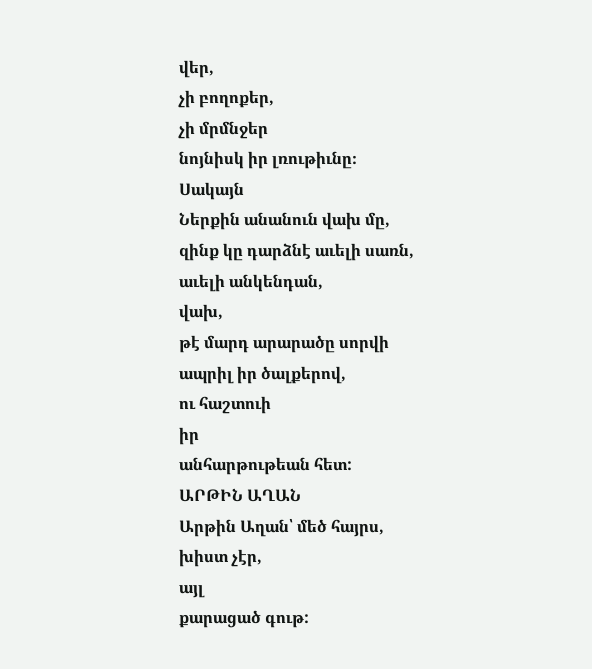վեր,
չի բողոքեր,
չի մրմնջեր
նոյնիսկ իր լռութիւնը։
Սակայն
Ներքին անանուն վախ մը,
զինք կը դարձնէ աւելի սառն,
աւելի անկենդան,
վախ,
թէ մարդ արարածը սորվի
ապրիլ իր ծալքերով,
ու հաշտուի
իր
անհարթութեան հետ:
ԱՐԹԻՆ ԱՂԱՆ
Արթին Աղան՝ մեծ հայրս,
խիստ չէր,
այլ
քարացած գութ: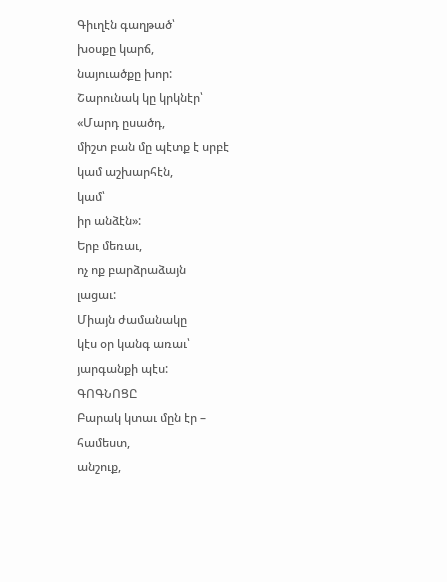Գիւղէն գաղթած՝
խօսքը կարճ,
նայուածքը խոր:
Շարունակ կը կրկնէր՝
«Մարդ ըսածդ,
միշտ բան մը պէտք է սրբէ
կամ աշխարհէն,
կամ՝
իր անձէն»:
Երբ մեռաւ,
ոչ ոք բարձրաձայն
լացաւ:
Միայն ժամանակը
կէս օր կանգ առաւ՝
յարգանքի պէս:
ԳՈԳՆՈՑԸ
Բարակ կտաւ մըն էր –
համեստ,
անշուք,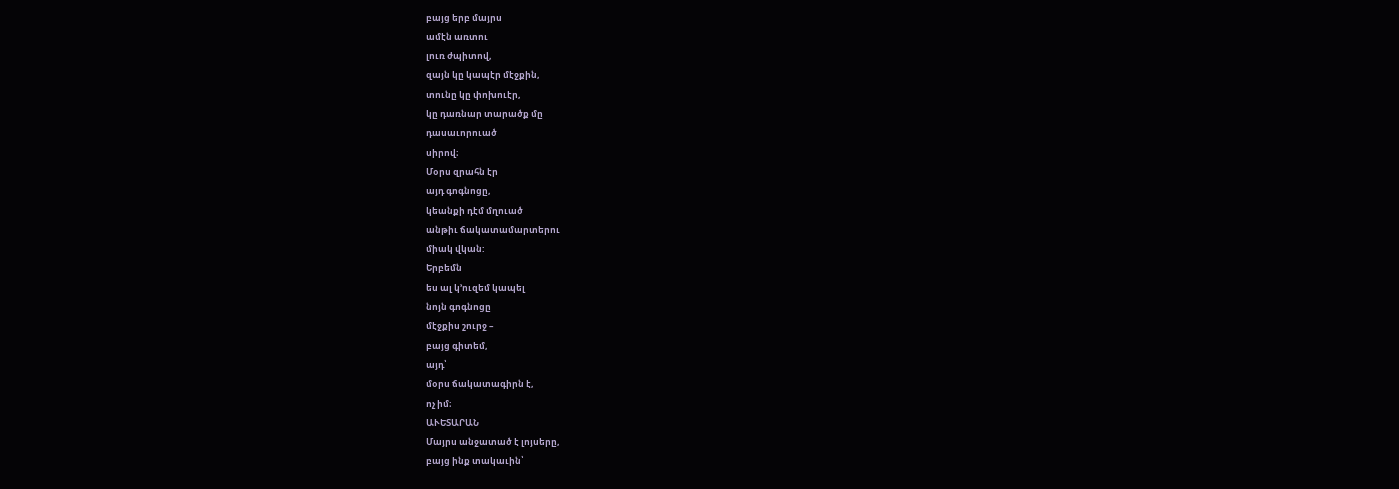բայց երբ մայրս
ամէն առտու
լուռ ժպիտով,
զայն կը կապէր մէջքին,
տունը կը փոխուէր,
կը դառնար տարածք մը
դասաւորուած
սիրով։
Մօրս զրահն էր
այդ գոգնոցը,
կեանքի դէմ մղուած
անթիւ ճակատամարտերու
միակ վկան:
Երբեմն
ես ալ կ’ուզեմ կապել
նոյն գոգնոցը
մէջքիս շուրջ –
բայց գիտեմ,
այդ՝
մօրս ճակատագիրն է,
ոչ իմ։
ԱՒԵՏԱՐԱՆ
Մայրս անջատած է լոյսերը,
բայց ինք տակաւին՝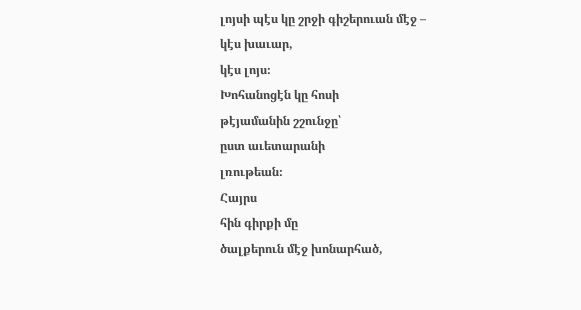լոյսի պէս կը շրջի գիշերուան մէջ –
կէս խաւար,
կէս լոյս։
Խոհանոցէն կը հոսի
թէյամանին շշունջը՝
ըստ աւետարանի
լռութեան։
Հայրս
հին գիրքի մը
ծալքերուն մէջ խոնարհած,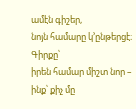ամէն գիշեր,
նոյն համարը կ’ընթերցէ։
Գիրքը՝
իրեն համար միշտ նոր –
ինք՝ քիչ մը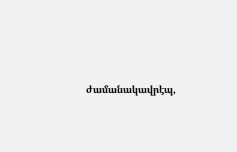ժամանակավրէպ,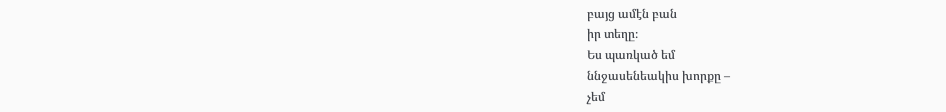բայց ամէն բան
իր տեղը։
Ես պառկած եմ
ննջասենեակիս խորքը –
չեմ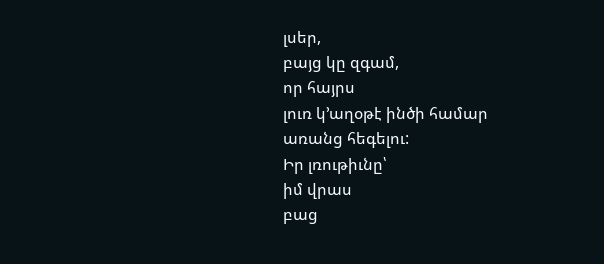լսեր,
բայց կը զգամ,
որ հայրս
լուռ կ’աղօթէ ինծի համար
առանց հեգելու:
Իր լռութիւնը՝
իմ վրաս
բաց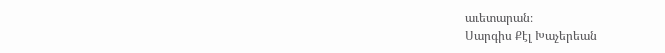աւետարան։
Սարգիս Քէլ Խաչերեան